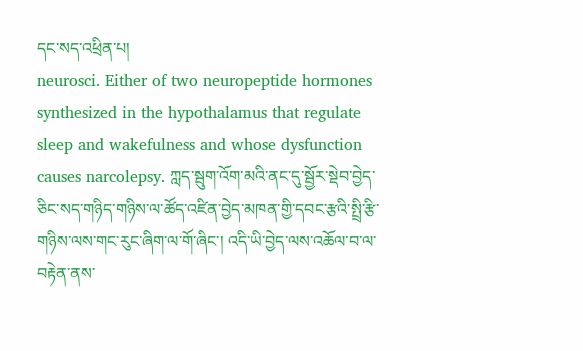དང་སད་འཕྲིན་པ།
neurosci. Either of two neuropeptide hormones synthesized in the hypothalamus that regulate sleep and wakefulness and whose dysfunction causes narcolepsy. ཀླད་སྦུག་འོག་མའི་ནང་དུ་སྦྱོར་སྡེབ་བྱེད་ཅིང་སད་གཉིད་གཉིས་ལ་ཚོད་འཛིན་བྱེད་མཁན་གྱི་དབང་རྩའི་སྤྲི་རྩི་གཉིས་ལས་གང་རུང་ཞིག་ལ་གོ་ཞིང་། འདི་ཡི་བྱེད་ལས་འཆོལ་བ་ལ་བརྟེན་ནས་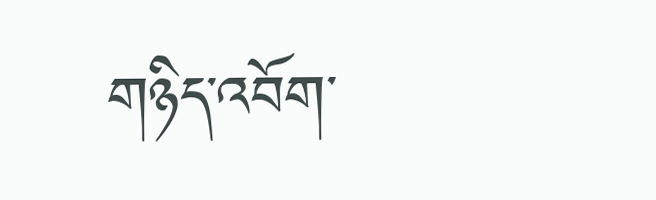གཉིད་འབོག་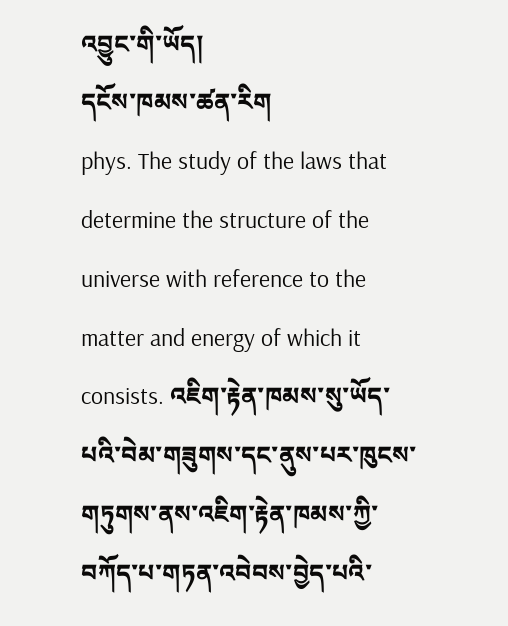འབྱུང་གི་ཡོད།
དངོས་ཁམས་ཚན་རིག
phys. The study of the laws that determine the structure of the universe with reference to the matter and energy of which it consists. འཇིག་རྟེན་ཁམས་སུ་ཡོད་པའི་བེམ་གཟུགས་དང་ནུས་པར་ཁུངས་གཏུགས་ནས་འཇིག་རྟེན་ཁམས་ཀྱི་བཀོད་པ་གཏན་འབེབས་བྱེད་པའི་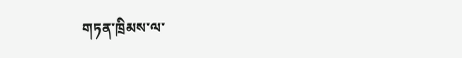གཏན་ཁྲིམས་ལ་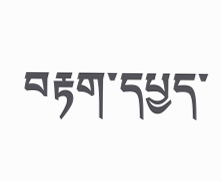བརྟག་དཔྱད་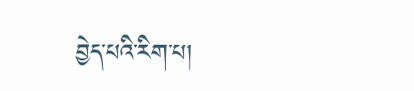བྱེད་པའི་རིག་པ།